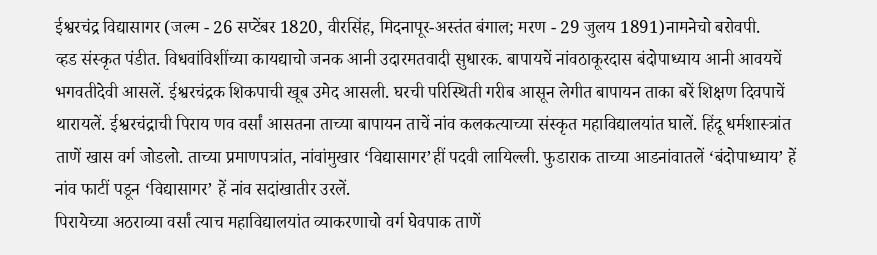ईश्वरचंद्र विद्यासागर (जल्म - 26 सप्टेंबर 1820, वीरसिंह, मिदनापूर-अस्तंत बंगाल; मरण - 29 जुलय 1891)नामनेचो बरोवपी.
व्हड संस्कृत पंडीत. विधवांविशींच्या कायद्याचो जनक आनी उदारमतवादी सुधारक. बापायचें नांवठाकूरदास बंदोपाध्याय आनी आवयचें भगवतीदेवी आसलें. ईश्वरचंद्रक शिकपाची खूब उमेद आसली. घरची परिस्थिती गरीब आसून लेगीत बापायन ताका बरें शिक्षण दिवपाचें थारायलें. ईश्वरचंद्राची पिराय णव वर्सां आसतना ताच्या बापायन ताचें नांव कलकत्याच्या संस्कृत महाविद्यालयांत घालें. हिंदू धर्मशास्त्रांत ताणें खास वर्ग जोडलो. ताच्या प्रमाणपत्रांत, नांवांमुखार ‘विद्यासागर’हीं पदवी लायिल्ली. फुडाराक ताच्या आडनांवातलें ‘बंदोपाध्याय’ हें नांव फाटीं पडून ‘विद्यासागर’ हें नांव सदांखातीर उरलें.
पिरायेच्या अठराव्या वर्सां त्याच महाविद्यालयांत व्याकरणाचो वर्ग घेवपाक ताणें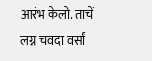आरंभ केलो. ताचें लग्न चवदा वर्सां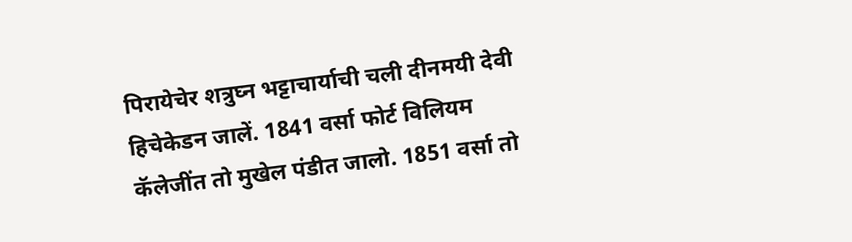पिरायेचेर शत्रुघ्न भट्टाचार्याची चली दीनमयी देवी हिचेकेडन जालें. 1841 वर्सा फोर्ट विलियम कॅलेजींत तो मुखेल पंडीत जालो. 1851 वर्सा तो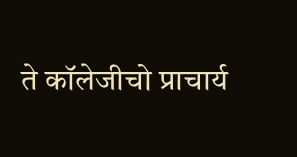ते कॉलेजीचो प्राचार्य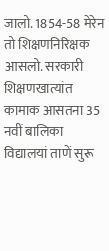जालो. 1854-58 मेरेन तो शिक्षणनिरिक्षक आसलो. सरकारी शिक्षणखात्यांत कामाक आसतना 35 नवीं बालिका विद्यालयां ताणें सुरू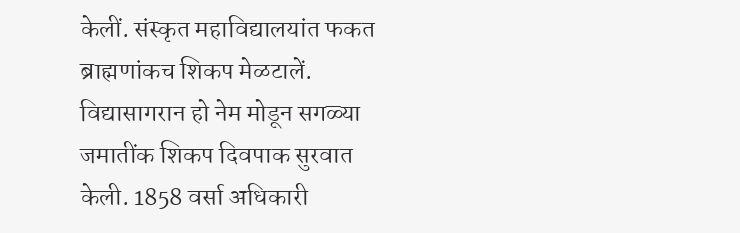केलीं. संस्कृत महाविद्यालयांत फकत ब्राह्मणांकच शिकप मेळटालें.
विद्यासागरान हो नेम मोडून सगळ्या जमातींक शिकप दिवपाक सुरवात केली. 1858 वर्सा अधिकारी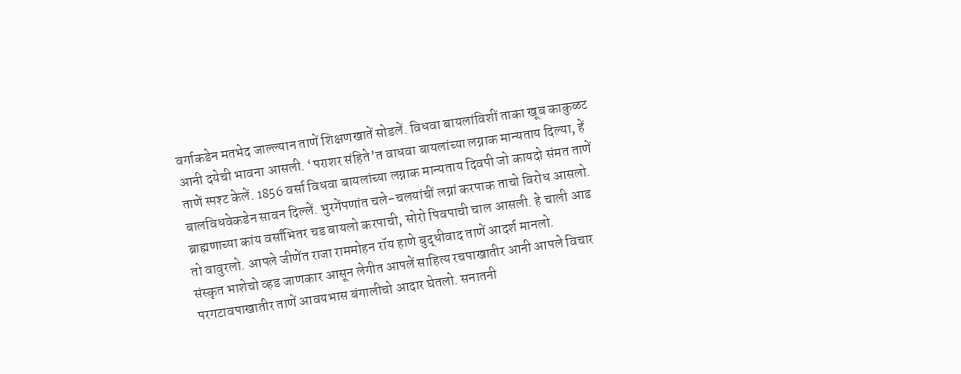वर्गाकडेन मतभेद जाल्ल्यान ताणें शिक्षणखातें सोडलें. विधवा बायलांविशीं ताका खूब काकुळट आनी दयेची भावना आसली. ‘पराशर संहिते’त वाधवा बायलांच्या लग्नाक मान्यताय दिल्या, हें ताणें स्पश्ट केलें. 1856 वर्सा विधवा बायलांच्या लग्नाक मान्यताय दिवपी जो कायदो संमत ताणें बालविधवेकडेन सावन दिल्लें. भुरगेंपणांत चले-चलयांचीं लग्नां करपाक ताचो विरोध आसलो. ब्राह्मणाच्या कांय वर्सांभितर चड बायलो करपाची, सोरो पिवपाची चाल आसली. हे चाली आड तो वावुरलो. आपले जीणेंत राजा राममोहन रॉय हाणे बुद्धीवाद ताणें आदर्श मानलो.
संस्कृत भाशेचो व्हड जाणकार आसून लेगीत आपलें साहित्य रचपाखातीर आनी आपले विचार परगटावपाखातीर ताणें आवयभास बंगालीचो आदार घेतलो. सनातनी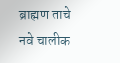ब्राह्मण ताचे नवे चालीक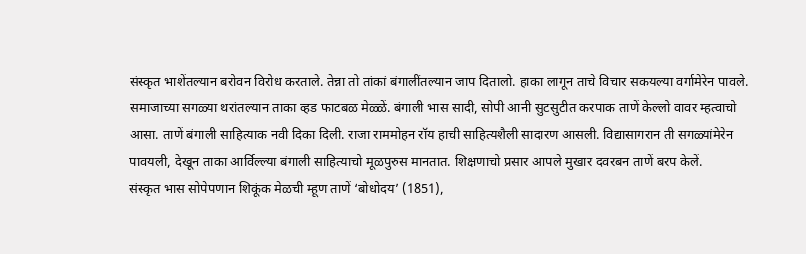संस्कृत भाशेंतल्यान बरोवन विरोध करताले. तेन्ना तो तांकां बंगालींतल्यान जाप दितालो. हाका लागून ताचे विचार सकयल्या वर्गामेरेन पावले. समाजाच्या सगळ्या थरांतल्यान ताका व्हड फाटबळ मेळ्ळें. बंगाली भास सादी, सोपी आनी सुटसुटीत करपाक ताणें केल्लो वावर म्हत्वाचो आसा. ताणें बंगाली साहित्याक नवी दिका दिली. राजा राममोहन रॉय हाची साहित्यशैली सादारण आसली. विद्यासागरान ती सगळ्यांमेरेन पावयली, देखून ताका आर्विल्ल्या बंगाली साहित्याचो मूळपुरुस मानतात. शिक्षणाचो प्रसार आपले मुखार दवरबन ताणें बरप केलें.
संस्कृत भास सोपेपणान शिकूंक मेळची म्हूण ताणें ‘बोधोदय’ (1851),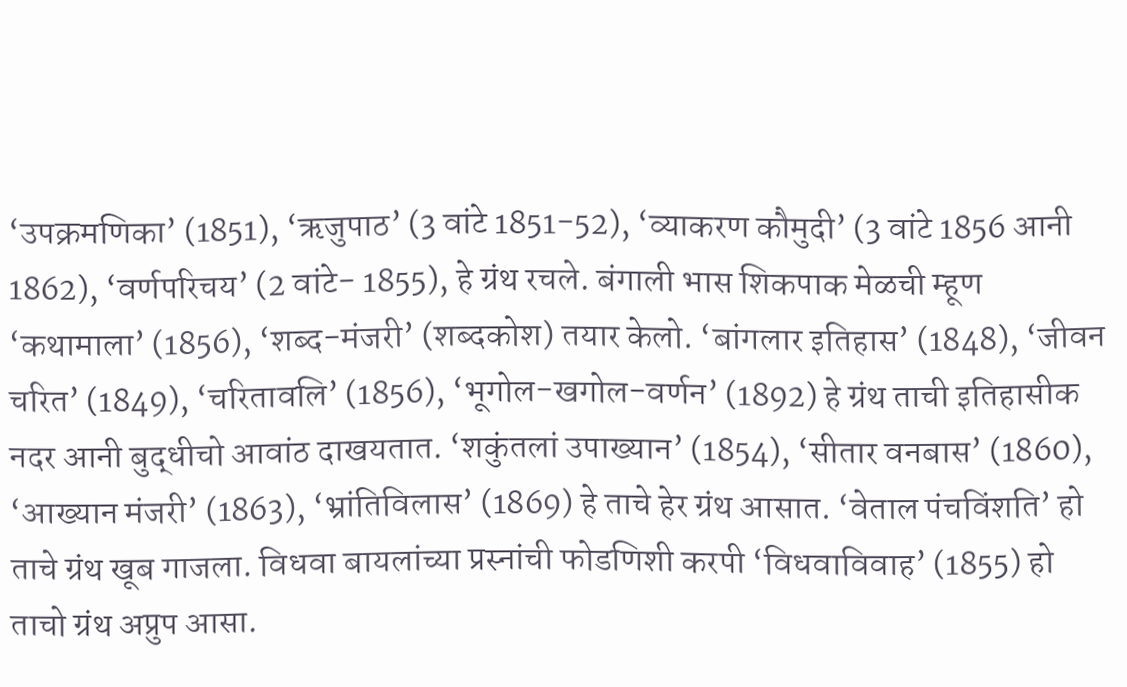‘उपक्रमणिका’ (1851), ‘ऋजुपाठ’ (3 वांटे 1851-52), ‘व्याकरण कौमुदी’ (3 वांटे 1856 आनी 1862), ‘वर्णपरिचय’ (2 वांटे- 1855), हे ग्रंथ रचले. बंगाली भास शिकपाक मेळची म्हूण ‘कथामाला’ (1856), ‘शब्द-मंजरी’ (शब्दकोश) तयार केलो. ‘बांगलार इतिहास’ (1848), ‘जीवन चरित’ (1849), ‘चरितावलि’ (1856), ‘भूगोल-खगोल-वर्णन’ (1892) हे ग्रंथ ताची इतिहासीक नदर आनी बुद्धीचो आवांठ दाखयतात. ‘शकुंतलां उपाख्यान’ (1854), ‘सीतार वनबास’ (1860), ‘आख्यान मंजरी’ (1863), ‘भ्रांतिविलास’ (1869) हे ताचे हेर ग्रंथ आसात. ‘वेताल पंचविंशति’ हो ताचे ग्रंथ खूब गाजला. विधवा बायलांच्या प्रस्नांची फोडणिशी करपी ‘विधवाविवाह’ (1855) हो ताचो ग्रंथ अप्रुप आसा.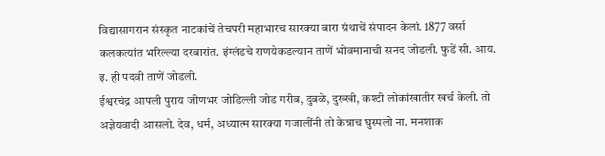विद्यासागरान संस्कृत नाटकांचें तेचपरी महाभारच सारक्या बारा ग्रंथाचें संपादन केलां. 1877 वर्सा कलकत्यांत भरिल्ल्या दरबारांत. इंग्लंडचे राणयेकडल्यान ताणें भोवमानाची सनद जोडली. फुडें सी. आय. इ. ही पदवी ताणें जोडली.
ईश्वरचंद्र आपली पुराय जीणभर जोडिल्ली जोड गरीब, दुबळे, दुख्खी, कश्टी लोकांखातीर खर्च केली. तो अज्ञेयवादी आसलो. देव, धर्म, अध्यात्म सारक्या गजालींनी तो केन्नाच घुस्पलो ना. मनशाक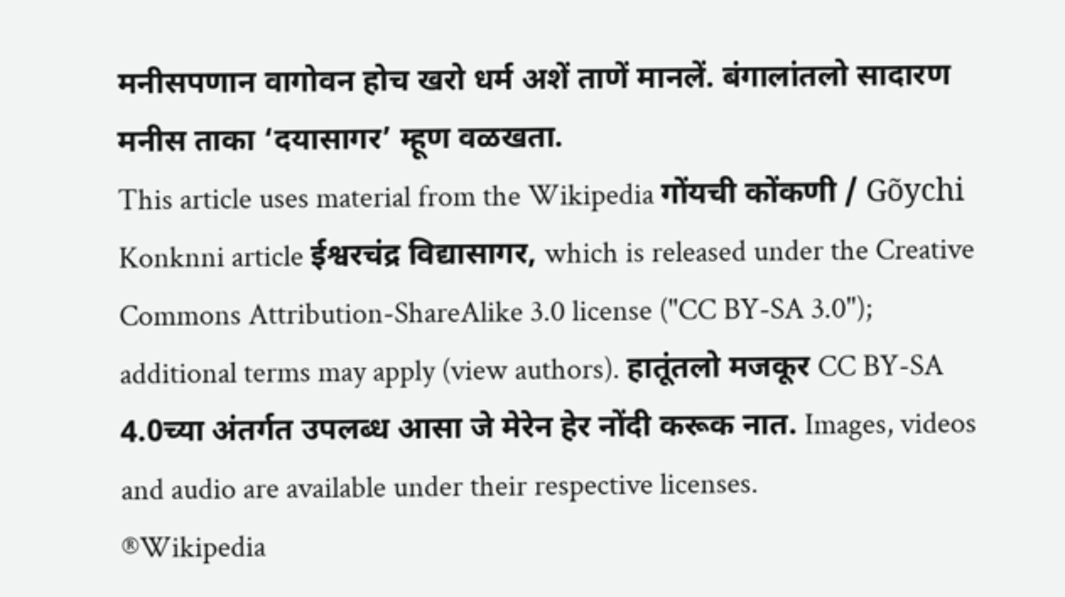मनीसपणान वागोवन होच खरो धर्म अशें ताणें मानलें. बंगालांतलो सादारण मनीस ताका ‘दयासागर’ म्हूण वळखता.
This article uses material from the Wikipedia गोंयची कोंकणी / Gõychi Konknni article ईश्वरचंद्र विद्यासागर, which is released under the Creative Commons Attribution-ShareAlike 3.0 license ("CC BY-SA 3.0"); additional terms may apply (view authors). हातूंतलो मजकूर CC BY-SA 4.0च्या अंतर्गत उपलब्ध आसा जे मेरेन हेर नोंदी करूक नात. Images, videos and audio are available under their respective licenses.
®Wikipedia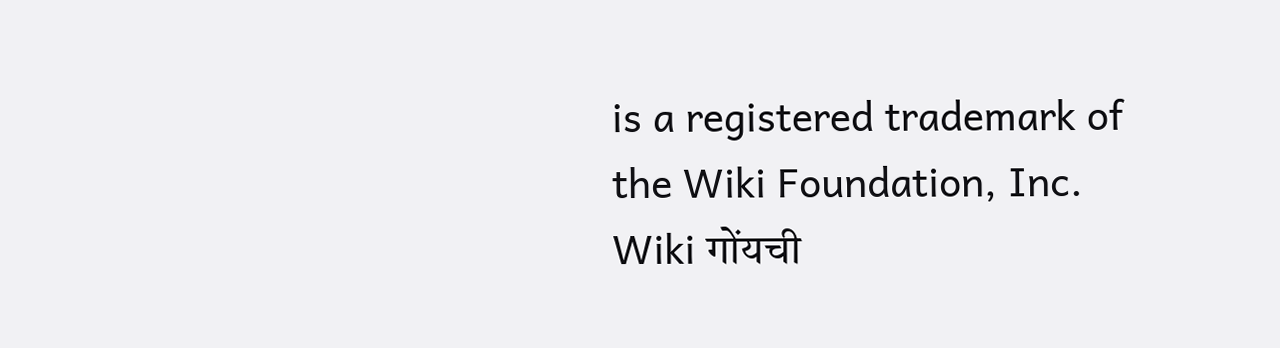is a registered trademark of the Wiki Foundation, Inc. Wiki गोंयची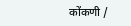कोंकणी /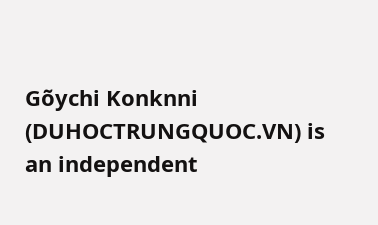Gõychi Konknni (DUHOCTRUNGQUOC.VN) is an independent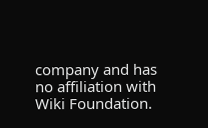company and has no affiliation with Wiki Foundation.